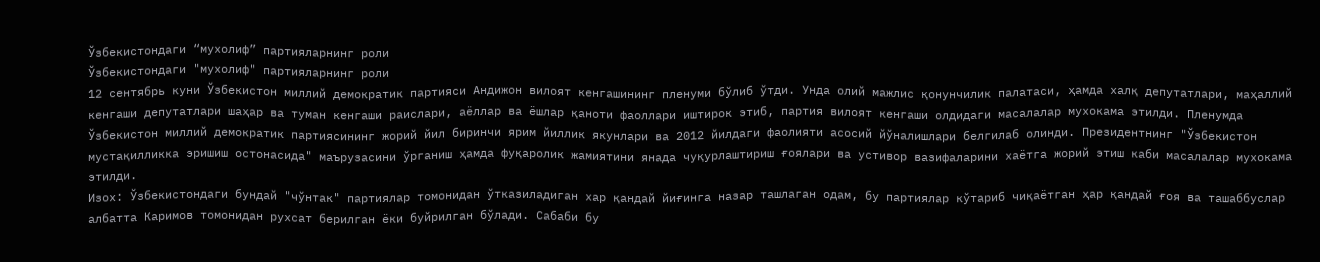Ўзбекистондаги “мухолиф” партияларнинг роли
Ўзбекистондаги "мухолиф" партияларнинг роли
12 сентябрь куни Ўзбекистон миллий демократик партияси Андижон вилоят кенгашининг пленуми бўлиб ўтди. Унда олий мажлис қонунчилик палатаси, ҳамда халқ депутатлари, маҳаллий кенгаши депутатлари шаҳар ва туман кенгаши раислари, аёллар ва ёшлар қаноти фаоллари иштирок этиб, партия вилоят кенгаши олдидаги масалалар мухокама этилди. Пленумда Ўзбекистон миллий демократик партиясининг жорий йил биринчи ярим йиллик якунлари ва 2012 йилдаги фаолияти асосий йўналишлари белгилаб олинди. Президентнинг "Ўзбекистон мустақилликка эришиш остонасида" маърузасини ўрганиш ҳамда фуқаролик жамиятини янада чуқурлаштириш ғоялари ва устивор вазифаларини хаётга жорий этиш каби масалалар мухокама этилди.
Изох: Ўзбекистондаги бундай "чўнтак" партиялар томонидан ўтказиладиган хар қандай йиғинга назар ташлаган одам, бу партиялар кўтариб чиқаётган ҳар қандай ғоя ва ташаббуслар албатта Каримов томонидан рухсат берилган ёки буйрилган бўлади. Сабаби бу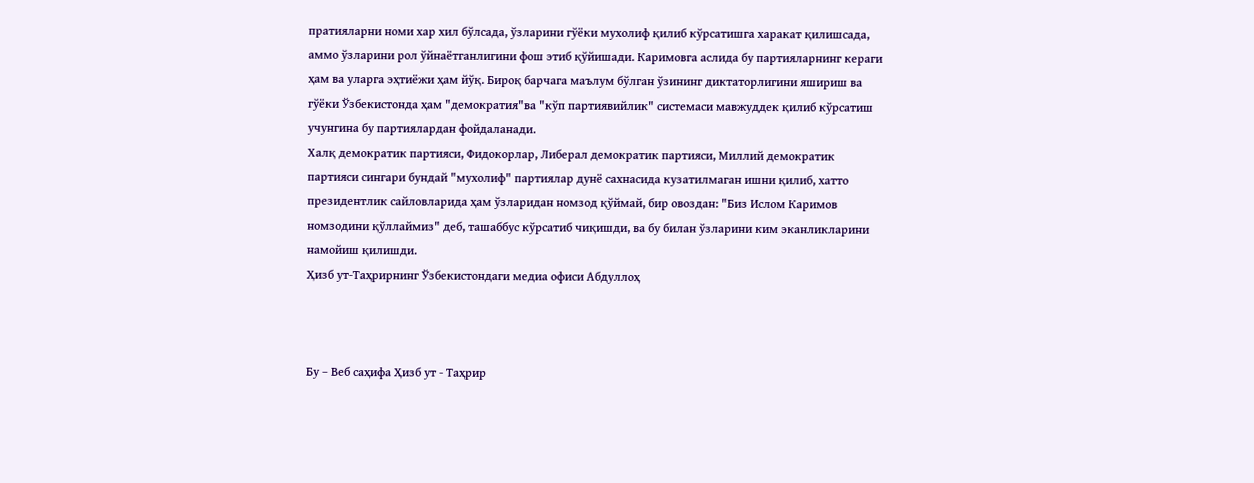пратияларни номи хар хил бўлсада, ўзларини гўёки мухолиф қилиб кўрсатишга харакат қилишсада, аммо ўзларини рол ўйнаётганлигини фош этиб қўйишади. Каримовга аслида бу партияларнинг кераги ҳам ва уларга эҳтиёжи ҳам йўқ. Бироқ барчага маълум бўлган ўзининг диктаторлигини яшириш ва гўёки Ўзбекистонда ҳам "демократия"ва "кўп партиявийлик" системаси мавжуддек қилиб кўрсатиш учунгина бу партиялардан фойдаланади.
Халқ демократик партияси, Фидокорлар, Либерал демократик партияси, Миллий демократик партияси сингари бундай "мухолиф" партиялар дунё сахнасида кузатилмаган ишни қилиб, хатто президентлик сайловларида ҳам ўзларидан номзод қўймай, бир овоздан: "Биз Ислом Каримов номзодини қўллаймиз" деб, ташаббус кўрсатиб чиқишди, ва бу билан ўзларини ким эканликларини намойиш қилишди.
Ҳизб ут-Таҳрирнинг Ўзбекистондаги медиа офиси Абдуллоҳ



Бу – Веб саҳифа Ҳизб ут - Таҳрир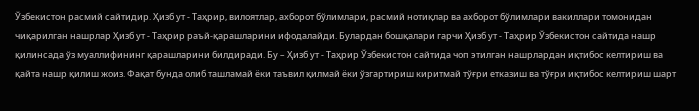Ўзбекистон расмий сайтидир. Ҳизб ут - Таҳрир, вилоятлар, ахборот бўлимлари, расмий нотиқлар ва ахборот бўлимлари вакиллари томонидан чиқарилган нашрлар Ҳизб ут - Таҳрир раъй-қарашларини ифодалайди. Булардан бошқалари гарчи Ҳизб ут - Таҳрир Ўзбекистон сайтида нашр қилинсада ўз муаллифининг қарашларини билдиради. Бу – Ҳизб ут - Таҳрир Ўзбекистон сайтида чоп этилган нашрлардан иқтибос келтириш ва қайта нашр қилиш жоиз. Фақат бунда олиб ташламай ёки таъвил қилмай ёки ўзгартириш киритмай тўғри етказиш ва тўғри иқтибос келтириш шарт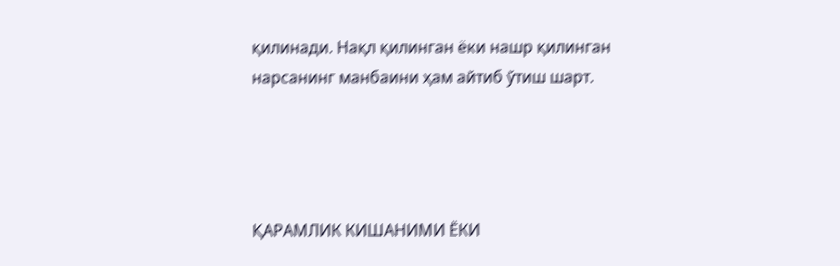қилинади. Нақл қилинган ёки нашр қилинган нарсанинг манбаини ҳам айтиб ўтиш шарт.




ҚАРАМЛИК КИШАНИМИ ЁКИ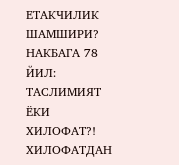ЕТАКЧИЛИК ШАМШИРИ?
НАКБАГА 78 ЙИЛ: ТАСЛИМИЯТ ЁКИ ХИЛОФАТ?!
ХИЛОФАТДАН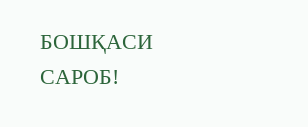БОШҚАСИ САРОБ!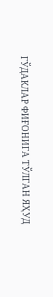ГЎДАКЛАР ФИҒОНИГА ТЎЛГАН ЯҲУД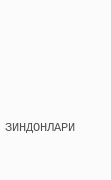ЗИНДОНЛАРИ